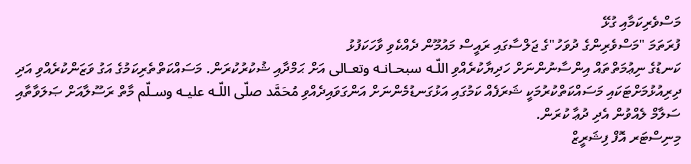މަސްވެރިކަމާއި ގުޅޭ
ފުރަތަމަ "މަސްވެރިންގެ ދުވަހު"ގެ ޖަލްސާގައި ރައީސް މައުމޫން ދެއްކެވި ވާހަކަފުޅު
ކަނޑުގެ ނިޢުމަތްތައް އިންސާނުންނަށް ހަދިޔާކުރެއްވި اللّـه سبحـانـه وتعـالى އަށް ޙަމްދާއި ޝުކުރުކުރަން. މަސައްކަތްތެރިކަމުގެ އަގު ވަޒަންކުރެއްވި އަދި ދިރިއުޅުމަށްޓަކައި މަސައްކަތްކުރުމަކީ ޝަރަފެއް ކަމުގައި އަޅުގަނޑުމެންނަށް އަންގަވައިދެއްވި مُحَمَّد صلّى اللّـه عليـه وسـلّم މާތް ރަސޫލާއަށް ޞަލަވާތާއި ސަލާމް ލެއްވުން އެދި ދުޢާ ކުރަން.
މިނިސްޓަރ އޮފް ފިޝަރީޒް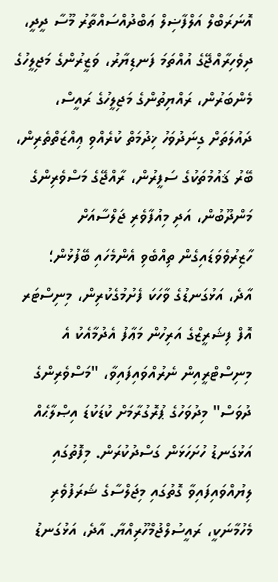އޮނަރަބްލް އަލްފާޟިލް ޢަބްދުއްސައްތާރު މޫސާ ދީދީ، ދިވެހިރާއްޖޭގެ އުއްތަމަ ފަނޑިޔާރު، ވަޒީރުންގެ މަޖިލީހުގެ މެންބަރުން، ރައްޔިތުންގެ މަޖިލީހުގެ ރައީސް، ދައުލަތަށް ގިނަދުވަހު ޚިދުމަތް ކުރެއްވި ޢިއްޒަތްތެރިން، ބޭރު ޤައުމުތަކުގެ ސަފީރުން، ރާއްޖޭގެ މަސްވެރިންގެ މަންދޫބުން، އަދި މިއުފާވެރި ޖަލްސާއަށް ހާޒިރުވެވަޑައިގެން ތިއްބެވި އެންމެހައި ބޭފުޅުން؛
އާދެ، އަޅުގަނޑުގެ ވާހަކަ ފެށުމުގެކުރިން، މިނިސްޓަރ އޮފް ފިޝަރީޒްގެ އަރިހުން މަޢާފު އެދުމާއެކު އެ މިނިސްޓްރީއިން ނެރުއްވައިފައިވާ، "މަސްވެރިންގެ ދުވަސް" މިދުވަހުގެ ޕުރޮގުރާމަށް ކުޑަކުޑަ އިޞްލާޙެއް އަޅުގަނޑު ހުށަހަޅަން ގަސްދުކުރަން. މިފޮތުގައި ލިޔުއްވައިފައިވާ ގޮތުގައި މިޖަލްސާގެ ޝަރަފުވެރި މެހުމާނަކީ، ރައީސުލްޖުމްހޫރިއްޔާ. އާދެ، އަޅުގަނޑު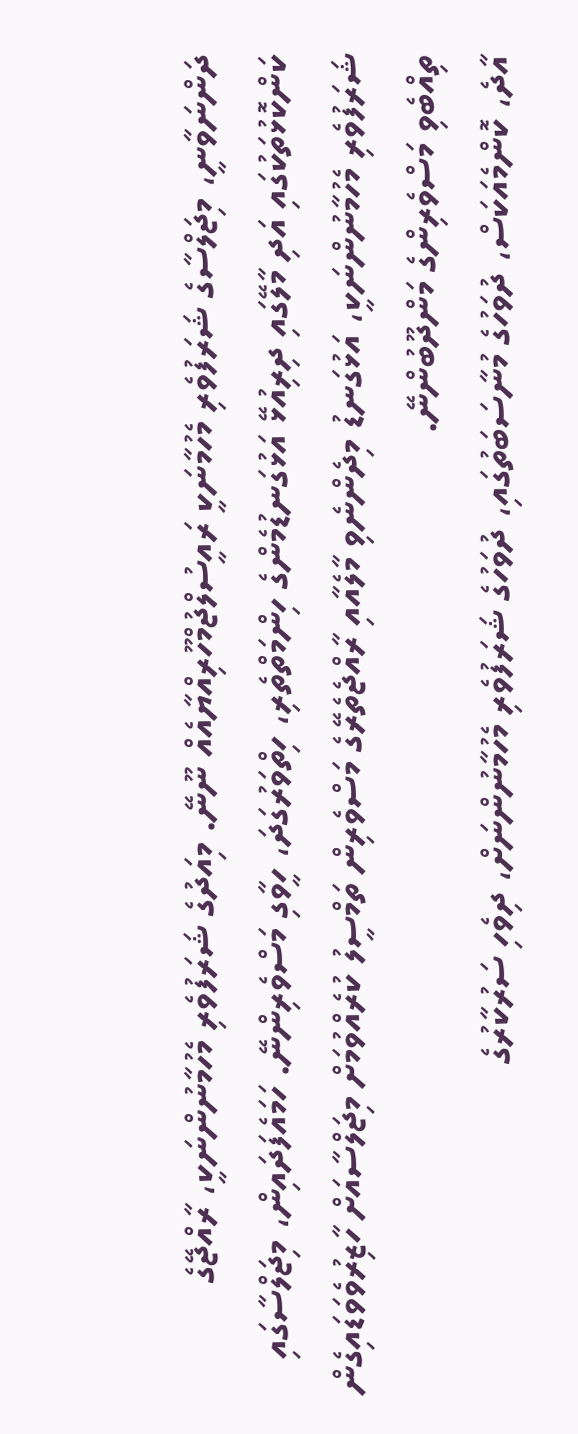ދަންނަވާނީ، މިޖަލްސާގެ ޝަރަފުވެރި މެހުމާނަކީ ރައީސުލްޖުމްހޫރިއްޔާއެއް ނޫނޭ. މިއަދުގެ ޝަރަފުވެރި މެހުމާނުންނަކީ، ރާއްޖޭގެ ކަންކޮޅުތަކުގައި އަދި މާލޭގައި ދިރިއުޅޭ އަޅުގަނޑުމެންގެ ހިންމަތްތެރި، ހިތްވަރުގަދަ، ހީވާގި މަސްވެރިންނޭ. ހަމައެފަދައިން، މިޖަލްސާގައި ޝަރަފުވެރި މެހުމާނުންނަކީ، އަޅުގަނޑު މިދެންނެވި މާލެއާއި ރާއްޖެތެރޭގެ މަސްވެރިން ތަމްސީލު ކުރެއްވުމަށް މިޖަލްސާއަށް ހާޒިރުވެވަޑައިގެން ތިއްބެވި މަސްވެރިންގެ މަންދޫބުންނޭ.
އާދެ، ކޮންމެއަކަސް، ދުވަހުގެ މުނާސަބަތުގައި، ދުވަހުގެ ޝަރަފުވެރި މެހުމާނުންނަށް، ދިވެހި ސަރުކާރުގެ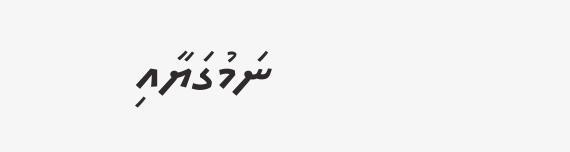ނަމުގަޔާއި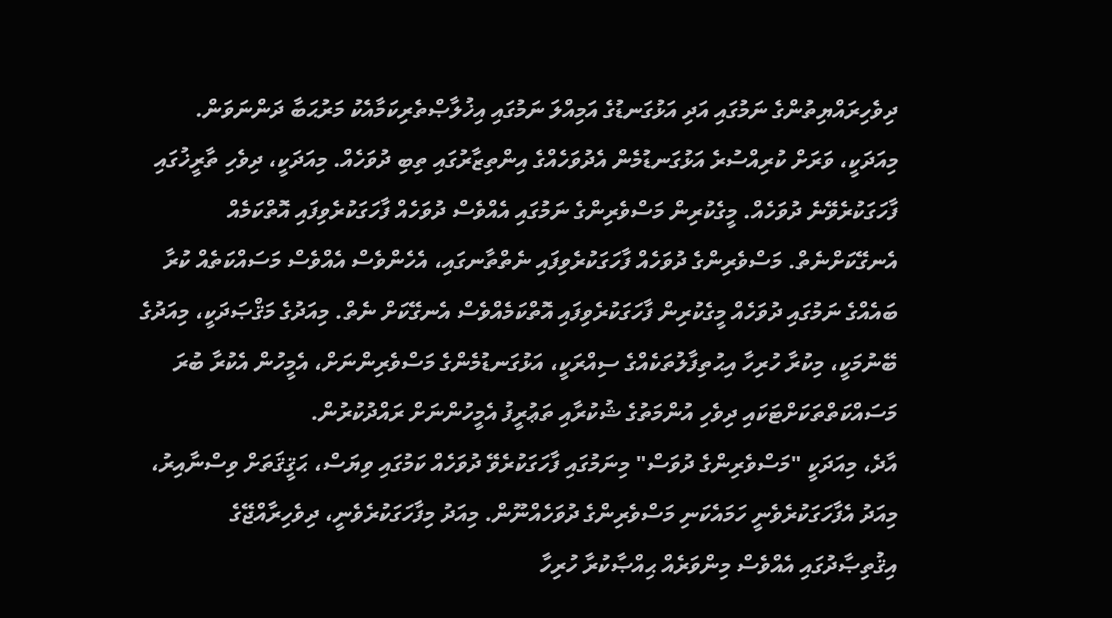ދިވެހިރައްޔިތުންގެ ނަމުގައި އަދި އަޅުގަނޑުގެ އަމިއްލަ ނަމުގައި އިޚުލާޞްތެރިކަމާއެކު މަރުޙަބާ ދަންނަވަން. މިއަދަކީ، ވަރަށް ކުރިއްސުރެ އަޅުގަނޑުމެން އެދުވަހެއްގެ އިންތިޒާރުގައި ތިބި ދުވަހެއް. މިއަދަކީ، ދިވެހި ތާރީޚުގައި ފާހަގަކުރެވޭނެ ދުވަހެއް. މީގެކުރިން މަސްވެރިންގެ ނަމުގައި އެއްވެސް ދުވަހެއް ފާހަގަކުރެވިފައި އޮތްކަމެއް އެނގޭކަށްނެތް. މަސްވެރިންގެ ދުވަހެއް ފާހަގަކުރެވިފައި ނެތްތާނގައި، އެހެންވެސް އެއްވެސް މަސައްކަތެއް ކުރާ ބައެއްގެ ނަމުގައި ދުވަހެއް މީގެކުރިން ފާހަގަކުރެވިފައި އޮތްކަމެއްވެސް އެނގޭކަށް ނެތް. މިއަދުގެ މަޤްޞަދަކީ، މިއަދުގެ ބޭނުމަކީ، މިކުރާ ހުރިހާ އިޙުތިފާލުތަކެއްގެ ސިއްރަކީ، އަޅުގަނޑުމެންގެ މަސްވެރިންނަށް، އެމީހުން އެކުރާ ބުރަ މަސައްކަތްތަކަށްޓަކައި ދިވެހި އުންމަތުގެ ޝުކުރާއި ތަޢުރީފު އެމީހުންނަށް ރައްދުކުރުން.
އާދެ، މިއަދަކީ "މަސްވެރިންގެ ދުވަސް" މިނަމުގައި ފާހަގަކުރެވޭ ދުވަހެއް ކަމުގައި ވިޔަސް، ޙަޤީޤަތަށް ވިސްނާއިރު، މިއަދު އެފާހަގަކުރެވެނީ ހަމައެކަނި މަސްވެރިންގެ ދުވަހެއްނޫން. މިއަދު މިފާހަގަކުރެވެނީ، ދިވެހިރާއްޖޭގެ އިޤުތިޞާދުގައި އެއްވެސް މިންވަރެއް ޙިއްޞާކުރާ ހުރިހާ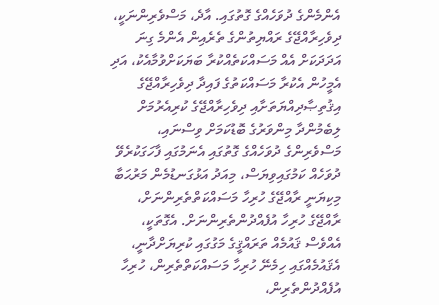އެންމެންގެ ދުވަހެއްގެ ގޮތުގައި. އާދެ، މަސްވެރިންނަކީ، ދިވެހިރާއްޖޭގެ ރައްޔިތުންގެ ތެރެއިން އެންމެ ގިނަ އަދަދަކަށް އެއް މަސައްކަތެއްކުރާ ބަޔަކަށްވުމާއެކު، އަދި އެމީހުން އެކުރާ މަސައްކަތުގެ ފައިދާ ދިވެހިރާއްޖޭގެ އިޤުތިޞާދިއްޔަތަށާއި ދިވެހިރާއްޖޭގެ ކުރިއެރުމަށް ލިބެމުންދާ މިންވަރުގެ ބޮޑުކަމަށް ވިސްނައި، މަސްވެރިންގެ ދުވަހެއްގެ ގޮތުގައި އެނަމުގައި ފާހަގަކުރެވޭ ދުވަހެއް ކަމުގައިވިޔަސް، މިއަދު އަޅުގަނޑުމެން މަރުޙަބާ މިކިޔަނީ ރާއްޖޭގެ ހުރިހާ މަސައްކަތްތެރިންނަށް، ރާއްޖޭގެ ހުރިހާ އުފެއްދުންތެރިންނަށް. އެގޮތަކީ، އެއްވެސް ޤައުމެއް ތަރައްޤީގެ މަގުގައި ކުރިޔަށްދާނީ، އެޤައުމެއްގައި ހިމެނޭ ހުރިހާ މަސައްކަތްތެރިން، ހުރިހާ އުފެއްދުންތެރިން،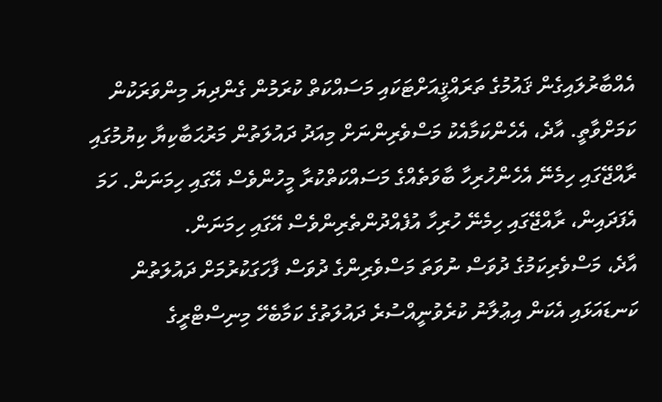އެއްބާރުލައިގެން ޤައުމުގެ ތަރައްޤީއަށްޓަކައި މަސައްކަތް ކުރަމުން ގެންދިޔަ މިންވަރަކުން ކަމަށްވާތީ. އާދެ، އެހެންކަމާއެކު މަސްވެރިންނަށް މިއަދު ދައުލަތުން މަރުޙަބާކިޔާ ކިޔުމުގައި ރާއްޖޭގައި ހިމެނޭ އެހެންހުރިހާ ބާވަތެއްގެ މަސައްކަތްކުރާ މީހުންވެސް އޭގައި ހިމަނަން. ހަމަ އެފަދައިން، ރާއްޖޭގައި ހިމެނޭ ހުރިހާ އުފެއްދުންތެރިންވެސް އޭގައި ހިމަނަން.
އާދެ، މަސްވެރިކަމުގެ ދުވަސް ނުވަތަ މަސްވެރިންގެ ދުވަސް ފާހަގަކުރުމަށް ދައުލަތުން ކަނޑައަޅައި އެކަން އިޢުލާނު ކުރެވުނީއްސުރެ ދައުލަތުގެ ކަމާބެހޭ މިނިސްޓްރީގެ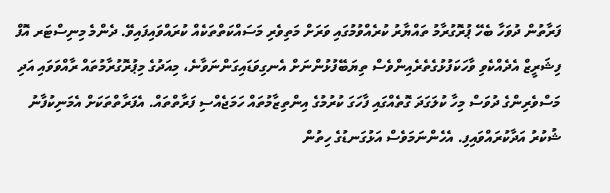ފަރާތުން ދުވަހާ ބެހޭ ޕުރޮގުރާމު ތައްޔާރު ކުރެއްވުމުގައި ވަރަށް މަތިވެރި މަސައްކަތްތަކެއް ކުރައްވައިފައިވޭ. ދެންމެ މިނިސްޓަރ އޮފް ފިޝަރީޒް އެދެއްކެވި ވާހަކަފުޅުގެތެރެއިންވެސް ތިޔަބޭފުޅުންނަށް އެނގިވަޑައިގަންނަވާނެ، މިއަދުގެ މިޕުރޮގުރާމުތައް ރާއްވަވައި އަދި މަސްވެރިންގެ ދުވަސް މިހާ ކުލަގަދަ ގޮތެއްގައި ފާހަގަ ކުރުމުގެ އިންތިޒާމުތައް ހަމަޖެއްސި ފަރާތްތައް. އެފަރާތްތަކަށް އެމަނިކުފާނު ޝުކުރު އަދާކުރައްވައިފި. އެހެންނަމަވެސް އަޅުގަނޑުގެ ހިތުން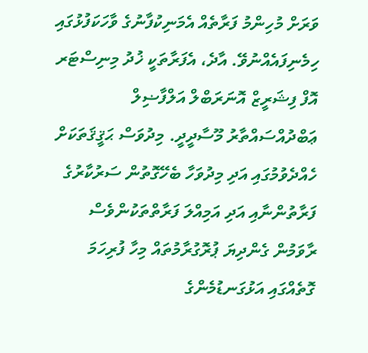ވަރަށް މުހިންމު ފަރާތެއް އެމަނިކުފާނުގެ ވާހަކަފުޅުގައި ހިމެނިފައެއްނުވޭ. އާދެ، އެފަރާތަކީ ޚުދު މިނިސްޓަރ އޮފް ފިޝަރީޒް އޮނަރަބްލް އަލްފާޟިލް ޢަބްދުއްސައްތާރު މޫސާދީދީ. މިދުވަސް ޙަޤީޤަތަކަށް ހެއްދެވުމުގައި އަދި މިދުވަހާ ބެހޭގޮތުން ސަރުކާރުގެ ފަރާތުންނާއި އަދި އަމިއްލަ ފަރާތްތަކުންވެސް ރާވަމުން ގެންދިޔަ ޕުރޮގުރާމުތައް މިހާ ފުރިހަމަ ގޮތެއްގައި އަޅުގަނޑުމެންގެ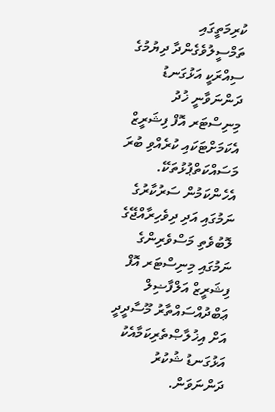ކުރިމަތީގައި ތަމްސީލުވެގެންދާ ދިޔުމުގެ ސިއްރަކީ އަޅުގަނޑު ދަންނަވާނީ ޚުދު މިނިސްޓަރ އޮފް ފިޝަރީޒް އެކަމަށްޓަކައި ކުރެއްވި ބުރަ މަސައްކަތްޕުޅުތަކޭ. އެހެންކަމުން ސަރުކާރުގެ ނަމުގައި އަދި ދިވެހިރާއްޖޭގެ ލޮބުވެތި މަސްވެރިންގެ ނަމުގައި މިނިސްޓަރ އޮފް ފިޝަރީޒް އަލްފާޟިލް ޢަބްދުއްސައްތާރު މޫސާދީދީ އަށް އިޚުލާޞްތެރިކަމާއެކު އަޅުގަނޑު ޝުކުރު ދަންނަވަން.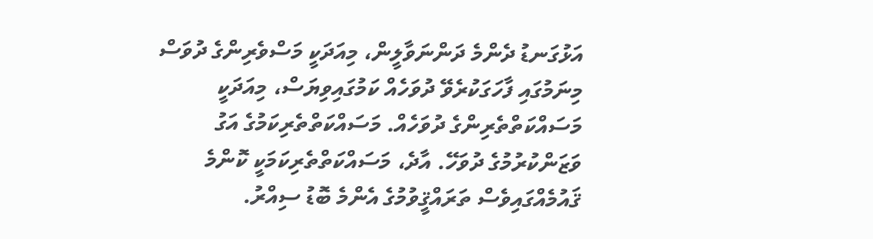އަޅުގަނޑު ދެންމެ ދަންނަވާލީން، މިއަދަކީ މަސްވެރިންގެ ދުވަސް މިނަމުގައި ފާހަގަކުރެވޭ ދުވަހެއް ކަމުގައިވިޔަސް، މިއަދަކީ މަސައްކަތްތެރިންގެ ދުވަހެއް. މަސައްކަތްތެރިކަމުގެ އަގު ވަޒަންކުރުމުގެ ދުވަހޭ. އާދެ، މަސައްކަތްތެރިކަމަކީ ކޮންމެ ޤައުމެއްގައިވެސް ތަރައްޤީވުމުގެ އެންމެ ބޮޑު ސިއްރު.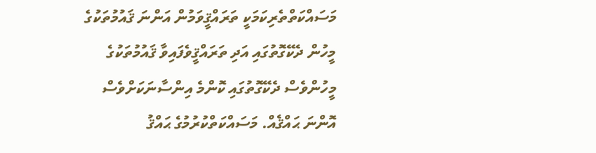މަސައްކަތްތެރިކަމަކީ ތަރައްޤީވަމުން އަންނަ ޤައުމުތަކުގެ މީހުން ދެކޭގޮތުގައި އަދި ތަރައްޤީވެފައިވާ ޤައުމުތަކުގެ މީހުންވެސް ދެކޭގޮތުގައި ކޮންމެ އިންސާނަކަށްވެސް އޮންނަ ޙައްޤެއް. މަސައްކަތްކުރުމުގެ ޙައްޤު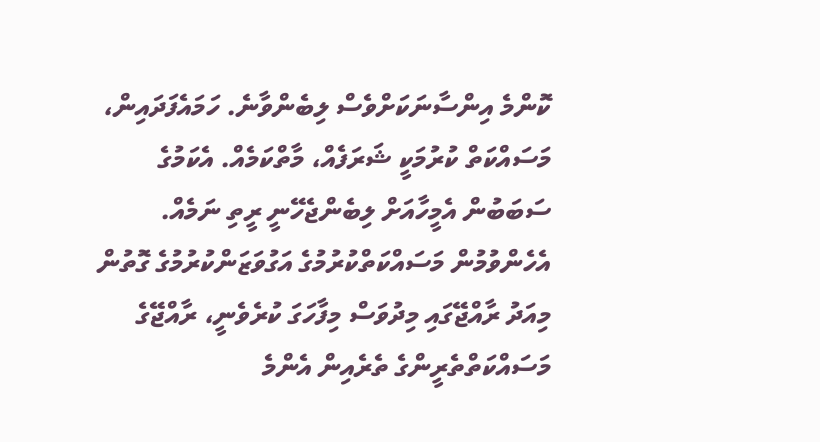ކޮންމެ އިންސާނަކަށްވެސް ލިބެންވާނެ. ހަމައެފަދައިން، މަސައްކަތް ކުރުމަކީ ޝަރަފެއް، މާތްކަމެއް. އެކަމުގެ ސަބަބުން އެމީހާއަށް ލިބެންޖެހޭނީ ރީތި ނަމެއް. އެހެންވުމުން މަސައްކަތްކުރުމުގެ އަގުވަޒަންކުރުމުގެ ގޮތުން މިއަދު ރާއްޖޭގައި މިދުވަސް މިފާހަގަ ކުރެވެނީ، ރާއްޖޭގެ މަސައްކަތްތެރީންގެ ތެރެއިން އެންމެ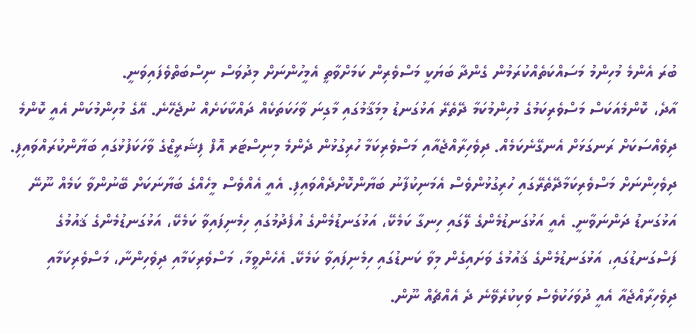ބުރަ އެންމެ މުހިންމު މަސައްކަތެއްކުރަމުން ގެންދާ ބަޔަކީ މަސްވެރިން ކަމަށްވާތީ އެމީހުންނަށް މިދުވަސް ނިސްބަތްވެފައިވަނީ.
އާދެ، ކޮންމެއަކަސް މަސްވެރިކަމުގެ މުހިންމުކަމާ ދޭތެރޭ އަޅުގަނޑު މިމަޤާމުގައި މާގިނަ ވާހަކަތަކެއް ދައްކާކަށެއް ނުޖެހޭނެ. އޭގެ މުހިންމުކަން އެއީ ކޮންމެ ދިވެއްސަކަށް ރަނގަޅަށް އެނގޭނެކަމެއް. ދިވެހިރާއްޖެއާއި މަސްވެރިކަމާ ހުރިގުޅުން ދެންމެ މިނިސްޓަރ އޮފް ފިޝަރީޒްގެ ވާހަކަފުޅުގައި ބަޔާންކުރައްވައިފި. ދިވެހިންނަށް މަސްވެރިކަމާދޭތެރޭގައި ހުރިގުޅުންވެސް އެމަނިކުފާނު ބަޔާންކޮށްދެއްވައިފި. އެއީ އެއްވެސް މީހެއްގެ ބަޔާނަކަށް ބޭނުންވާ ކަމެއް ނޫނޭ އަޅުގަނޑު ދަންނަވާނީ. އެއީ އަޅުގަނޑުމެންގެ ލޭގައި ހިނގާ ކަމެކޭ، އަޅުގަނޑުމެންގެ އުފެދުމުގައި ހިމެނިފައިވާ ކަމެކޭ، އަޅުގަނޑުމެންގެ ޤައުމުގެ ފަސްގަނޑުގައި، އަޅުގަނޑުމެންގެ ޤައުމުގެ ވަށައިގެން މިވާ ކަނޑުގައި ހިމެނިފައިވާ ކަމެކޭ. އެހެންވީމާ، މަސްވެރިކަމާއި ދިވެހިންނާ، މަސްވެރިކަމާއި ދިވެހިރާއްޖެއާ އެއީ ދުވަހަކުވެސް ވަކިކުރެވޭނެ ދެ އެއްޗެއް ނޫން.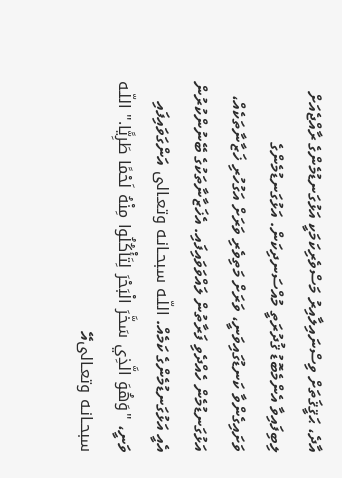އާދެ، ޙަޤީޤަތަށް ވިސްނައިލާއިރު މަސްވެރިކަމަކީ އަޅުގަނޑުމެންގެ ރާއްޖެއަށް ލިބިފައިވާ އެންމެބޮޑު ޤުދުރަތީ މުއްސަނދިކަން. އަޅުގަނޑުމެންގެ ވަށައިގެންވާ ކަނޑުގައިވަނީ، ވަރަށް މަތިވެރި ވަރަށް އަގުހުރި ޚަޒާނާތަކެއް، އަޅުގަނޑުމެން ހެއްދެވި ފަރާތުން ލައްވަވައިފައި. އެޚަޒާނާތަކުގެ ބޭނުންކުރުން އެއީ އަޅުގަނޑުމެންގެ ކަމެއް. اللّـه سبحـانـه وتعـالى އަންގަވައިފައި ވަނީ، "وَهُوَ الَّذِي سَخَّرَ الْبَحْرَ لِتَأْكُلُوا مِنْهُ لَحْمًا طَرِيًّا." اللّـه سبحـانـه وتعـالىއޭ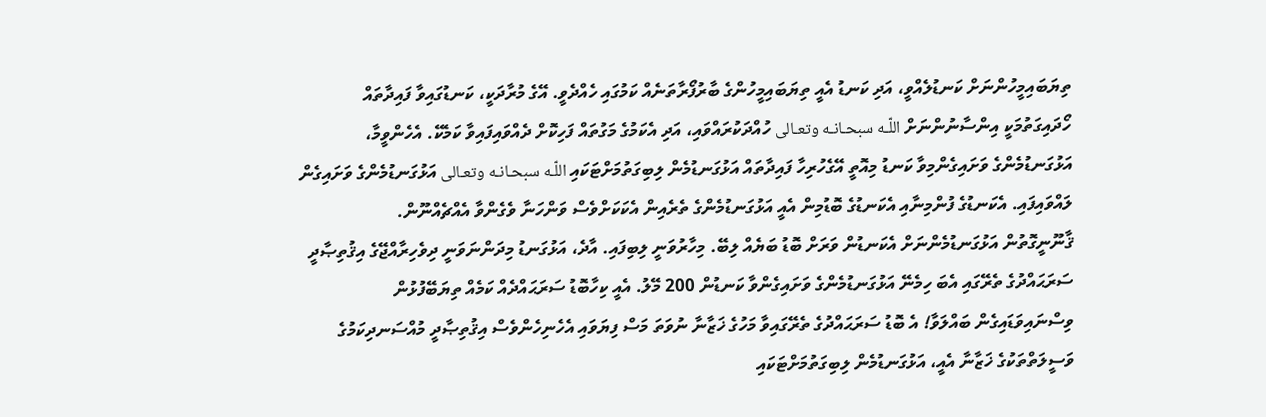ތިޔަބައިމީހުންނަށް ކަނޑުލެއްވީ، އަދި ކަނޑު އެއީ ތިޔަބައިމީހުންގެ ބާރުފޯރާތަނެއް ކަމުގައި ހެއްދެވީ. އޭގެ މުރާދަކީ، ކަނޑުގައިވާ ފައިދާތައް ހޯދައިގަތުމަކީ އިންސާނުންނަށް اللّـه سبحـانـه وتعـالى ހުއްދަކުރައްވައި، އަދި އެކަމުގެ މަގުތައް ފަހިކޮށް ދެއްވައިފައިވާ ކަމެކޭ. އެހެންވީމާ، އަޅުގަނޑުމެންގެ ވަށައިގެންމިވާ ކަނޑު މިއޮތީ އޭގެހުރިހާ ފައިދާތައް އަޅުގަނޑުމެން ލިބިގަތުމަށްޓަކައި اللّـه سبحـانـه وتعـالى އަޅުގަނޑުމެންގެ ވަށައިގެން ލައްވައިފައި. އެކަނޑުގެ ފުންމިނާއި އެކަނޑުގެ ބޮޑުމިން އެއީ އަޅުގަނޑުމެންގެ ތެރެއިން އެކަކަށްވެސް ވަންހަނާ ވެގެންވާ އެއްޗެއްނޫން.
ޤާނޫނީގޮތުން އަޅުގަނޑުމެންނަށް އެކަނޑުން ވަރަށް ބޮޑު ބަޔެއް ލިބޭ. މިހާރުވަނީ ލިބިފައި. އާދެ، އަޅުގަނޑު މިދަންނަވަނީ ދިވެހިރާއްޖޭގެ އިޤުތިޞާދީ ސަރަޙައްދުގެ ތެރޭގައި އެބަ ހިމެނޭ އަޅުގަނޑުމެންގެ ވަށައިގެންވާ ކަނޑުން 200 މޭލު. އެއީ ކިހާބޮޑު ސަރަޙައްދެއް ކަމެއް ތިޔަބޭފުޅުން ވިސްނައިވަޑައިގެން ބައްލަވާ! އެ ބޮޑު ސަރަޙައްދުގެ ތެރޭގައިވާ މަހުގެ ޚަޒާނާ ނުވަތަ މަސް ފިޔަވައި އެހެނިހެންވެސް އިޤުތިޞާދީ މުއްސަނދިކަމުގެ ވަސީލަތްތަކުގެ ޚަޒާނާ އެއީ، އަޅުގަނޑުމެން ލިބިގަތުމަށްޓަކައި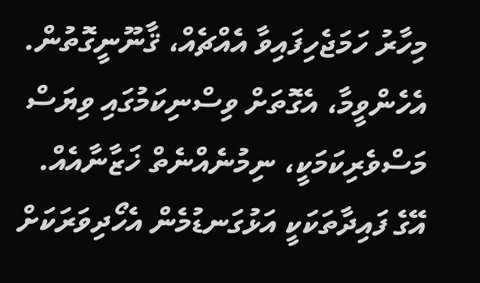މިހާރު ހަމަޖެހިފައިވާ އެއްޗެއް، ޤާނޫނީގޮތުން. އެހެންވީމާ، އެގޮތަށް ވިސްނިކަމުގައި ވިޔަސް މަސްވެރިކަމަކީ، ނިމުނެއްނެތް ޚަޒާނާއެއް. އޭގެ ފައިދާތަކަކީ އަޅުގަނޑުމެން އެހޯދިވަރަކަށް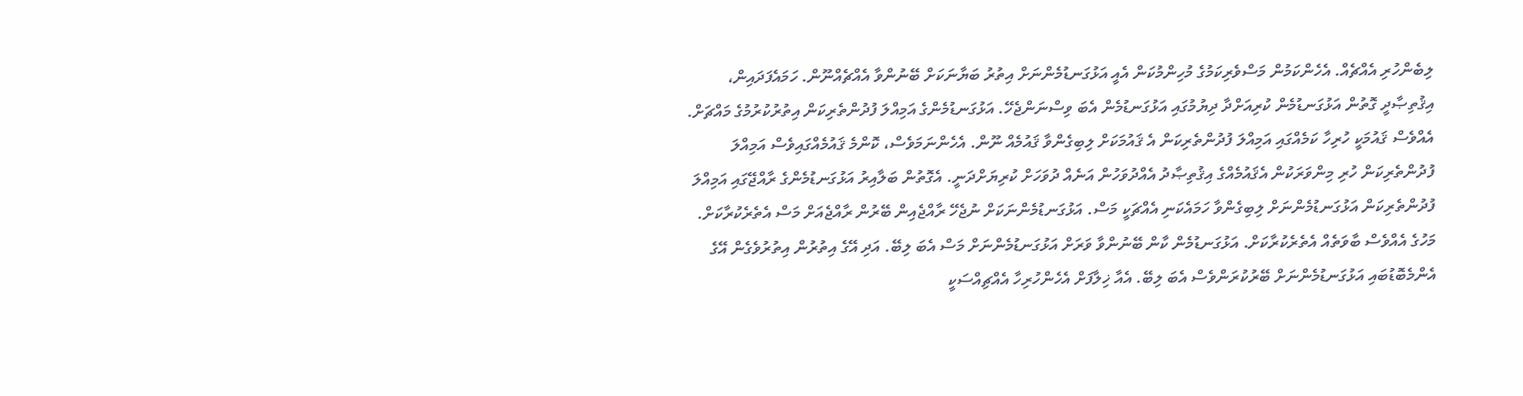ލިބެންހުރި އެއްޗެއް. އެހެންކަމުން މަސްވެރިކަމުގެ މުހިންމުކަން އެއީ އަޅުގަނޑުމެންނަށް އިތުރު ބަޔާނަކަށް ބޭނުންވާ އެއްޗެއްނޫން. ހަމައެފަދައިން، އިޤުތިޞާދީ ގޮތުން އަޅުގަނޑުމެން ކުރިއަށްދާ ދިޔުމުގައި އަޅުގަނޑުމެން އެބަ ވިސްނަންޖެހޭ. އަޅުގަނޑުމެންގެ އަމިއްލަ ފުދުންތެރިކަން އިތުރުކުރުމުގެ މައްޗަށް.
އެއްވެސް ޤައުމަކީ ހުރިހާ ކަމެއްގައި އަމިއްލަ ފުދުންތެރިކަން އެ ޤައުމަކަށް ލިބިގެންވާ ޤައުމެއް ނޫން. އެހެންނަމަވެސް، ކޮންމެ ޤައުމެއްގައިވެސް އަމިއްލަ ފުދުންތެރިކަން ހުރި މިންވަރަކުން އެޤައުމެއްގެ އިޤުތިޞާދު އެއްދުވަހުން އަނެއް ދުވަހަށް ކުރިޔަށްދަނީ. އެގޮތުން ބަލާއިރު އަޅުގަނޑުމެންގެ ރާއްޖޭގައި އަމިއްލަ ފުދުންތެރިކަން އަޅުގަނޑުމެންނަށް ލިބިގެންވާ ހަމައެކަނި އެއްޗަކީ މަސް. އަޅުގަނޑުމެންނަކަށް ނުޖެހޭ ރާއްޖެއިން ބޭރުން ރާއްޖެއަށް މަސް އެތެރެކުރާކަށް. މަހުގެ އެއްވެސް ބާވަތެއް އެތެރެކުރާކަށް. އަޅުގަނޑުމެން ކާން ބޭނުންވާ ވަރަށް އަޅުގަނޑުމެންނަށް މަސް އެބަ ލިބޭ. އަދި އޭގެ އިތުރުން އިތުރުވެގެން އޭގެ އެންމެބޮޑުބައި އަޅުގަނޑުމެންނަށް ބޭރުކުރަންވެސް އެބަ ލިބޭ. އެއާ ޚިލާފަށް އެހެންހުރިހާ އެއްޗިއްސަކީ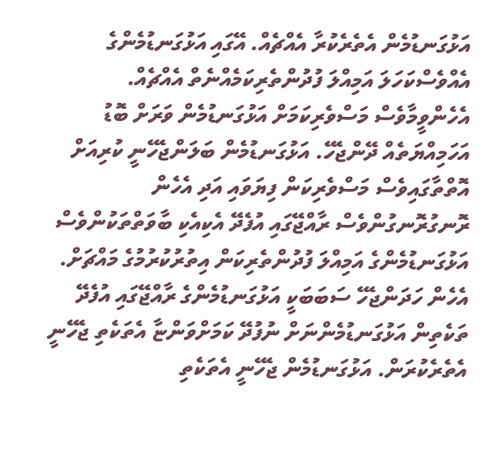އަޅުގަނޑުމެން އެތެރެކުރާ އެއްޗެއް. އޭގައި އަޅުގަނޑުމެންގެ އެއްވެސްކަހަލަ އަމިއްލަ ފުދުންތެރިކަމެއްނެތް އެއްޗެއް. އެހެންވީމާވެސް މަސްވެރިކަމަށް އަޅުގަނޑުމެން ވަރަށް ބޮޑު އަހަމިއްޔަތެއް ދޭންޖެހޭ. އަޅުގަނޑުމެން ބަލަންޖެހޭނީ ކުރިއަށް އޮތްތާގައިވެސް މަސްވެރިކަން ފިޔަވައި އަދި އެހެން ރޮނގުރޮނގުންވެސް ރާއްޖޭގައި އުފެދޭ އެކިއެކި ބާވަތްތަކުންވެސް އަޅުގަނޑުމެންގެ އަމިއްލަ ފުދުންތެރިކަން އިތުރުކުރުމުގެ މައްޗަށް. އެހެން ހަދަންޖެހޭ ސަބަބަކީ އަޅުގަނޑުމެންގެ ރާއްޖޭގައި އުފެދޭ ތަކެތިން އަޅުގަނޑުމެންނަށް ނުފުދޭ ކަމަށްވަންޏާ އެތަކެތި ޖެހޭނީ އެތެރެކުރަން. އަޅުގަނޑުމެން ޖެހޭނީ އެތަކެތި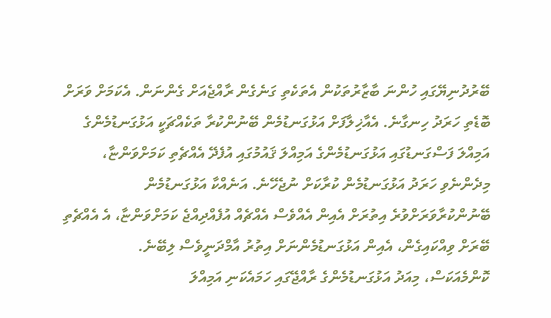ބޭރުދުނިޔޭގައި ހުންނަ ބާޒާރުތަކުން އެތަކެތި ގަނެގެން ރާއްޖެއަށް ގެންނަން. އެކަމަށް ވަރަށް ބޮޑެތި ހަރަދު ހިނގާނެ. އެއާޚިލާފަށް އަޅުގަނޑުމެން ބޭނުންކުރާ ތަކެއްޗަކީ އަޅުގަނޑުމެންގެ އަމިއްލަ ފަސްގަނޑުގައި އަޅުގަނޑުމެންގެ އަމިއްލަ ޤައުމުގައި އުފެދޭ އެއްޗެތި ކަމަށްވަންޏާ، މިދެންނެވި ހަރަދު އަޅުގަނޑުމެން ކުރާކަށް ނުޖެހޭނެ. އަނެއްކާ އަޅުގަނޑުމެން ބޭނުންކުރާވަރަށްވުރެ އިތުރަށް އެއިން އެއްވެސް އެއްޗެއް އުފެއްދިއްޖެ ކަމަށްވަންޏާ، އެ އެއްޗެތި ބޭރަށް ވިއްކައިގެން، އެއިން އަޅުގަނޑުމެންނަށް އިތުރު އާމްދަނީވެސް ލިބޭނެ.
ކޮންމެއަކަސް، މިއަދު އަޅުގަނޑުމެންގެ ރާއްޖޭގައި ހަމައެކަނި އަމިއްލަ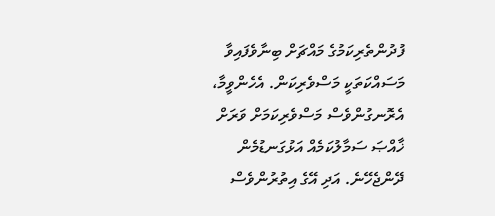ފުދުންތެރިކަމުގެ މައްޗަށް ބިނާވެފައިވާ މަސައްކަތަކީ މަސްވެރިކަން. އެހެންވީމާ، އެރޮނގުންވެސް މަސްވެރިކަމަށް ވަރަށް ޚާއްޞަ ސަމާލުކަމެއް އަޅުގަނޑުމެން ދޭންޖެހޭނެ. އަދި އޭގެ އިތުރުންވެސް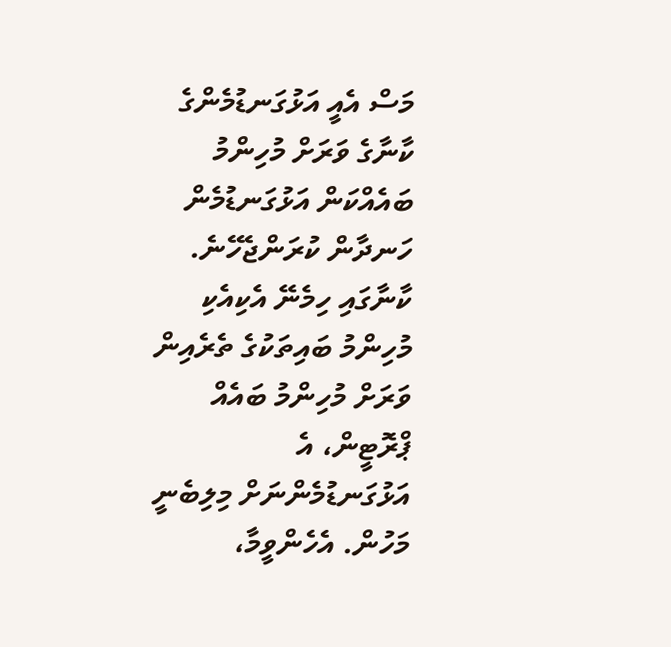މަސް އެއީ އަޅުގަނޑުމެންގެ ކާނާގެ ވަރަށް މުހިންމު ބައެއްކަން އަޅުގަނޑުމެން ހަނދާން ކުރަންޖެހޭނެ. ކާނާގައި ހިމެނޭ އެކިއެކި މުހިންމު ބައިތަކުގެ ތެރެއިން ވަރަށް މުހިންމު ބައެއް ޕްރޮޓީން، އެ އަޅުގަނޑުމެންނަށް މިލިބެނީ މަހުން. އެހެންވީމާ،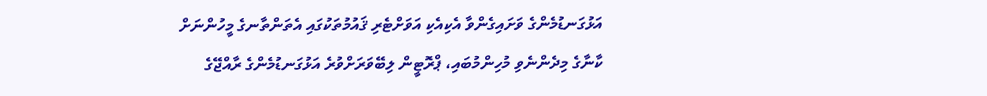އަޅުގަނޑުމެންގެ ވަށައިގެންވާ އެކިއެކި އަވަށްޓެރި ޤައުމުތަކުގައި އެތަންތާނގެ މީހުންނަށް ކާނާގެ މިދެންނެވި މުހިންމުބައި، ޕްރޮޓީން ލިބޭވަރަށްވުރެ އަޅުގަނޑުމެންގެ ރާއްޖޭގެ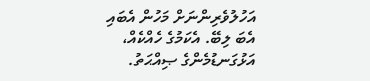އަހުލުވެރިންނަށް މަހުން އެބައި އެބަ ލިބޭ. އެކަމުގެ ހެއްކެއް، އަޅުގަނޑުމެންގެ ޞިއްޙަތު.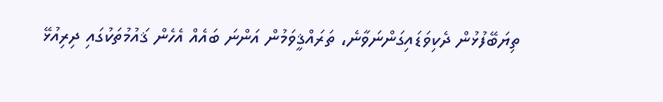ތިޔަބޭފުޅުން ދެކިވަޑައިގަންނަވާނެ، ތަރައްޤީވަމުން އަންނަ ބައެއް އެހެން ޤައުމުތަކުގައި ދިރިއުޅޭ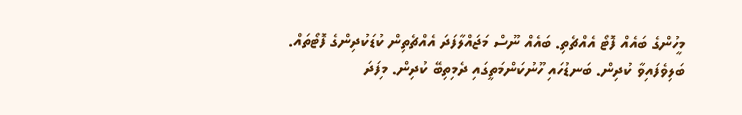މީހުންގެ ބައެއް ފޮޓޯ އެއްޗެތި. ބައެއް ނޫސް މަޖައްލާފަދަ އެއްޗެތިން ކުޑަކުދިންގެ ފޮޓޯތައް. ބަލިވެފައިވާ ކުދިން. ބަނޑުހައި ހޫނުކަންމަތީގައި ދެމިތިބޭ ކުދިން. މިފަދަ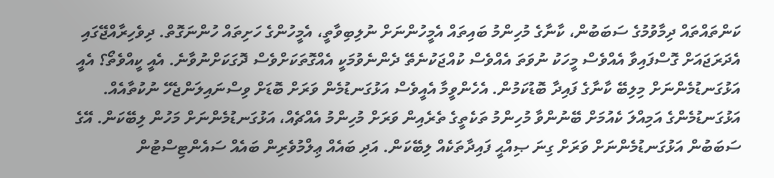ކަންތައްތައް ދިމާވުމުގެ ސަބަބުން، ކާނާގެ މުހިންމު ބައިތައް އެމީހުންނަށް ނުލިބިވާތީ، އެމީހުންގެ ހަށިތައް ހުންނަގޮތް. ދިވެހިރާއްޖޭގައި އެދަރަޖައަށް ގޮސްފައިވާ އެއްވެސް މީހަކު ނުވަތަ އެއްވެސް ކުއްޖަކުނެތޭ ދެންނެވުމަކީ އެއްގޮތަކަށްވެސް ދޮގަކަށްނުވާނެ. އެއީ ކީއްވެތޯ؟ އެއީ އަޅުގަނޑުމެންނަށް މިލިބޭ ކާނާގެ ފައިދާ ބޮޑުކަމުން. އެހެންވީމާ އެއީވެސް އަޅުގަނޑުމެން ވަރަށް ބޮޑަށް ވިސްނައިލަންޖެހޭ ނުކުތާއެއް. އަޅުގަނޑުމެންގެ އަމިއްލަ ކެއުމަށް ބޭނުންވާ މުހިންމު ތަކެތީގެ ތެރެއިން ވަރަށް މުހިންމު އެއްޗެއް، އަޅުގަނޑުމެންނަށް މަހުން ލިބޭކަން. އޭގެ ސަބަބުން އަޅުގަނޑުމެންނަށް ވަރަށް ގިނަ ޞިއްޙީ ފައިދާތަކެއް ލިބޭކަން. އަދި ބައެއް ޢިލްމުވެރިން ބައެއް ސައެންޓިސްޓުން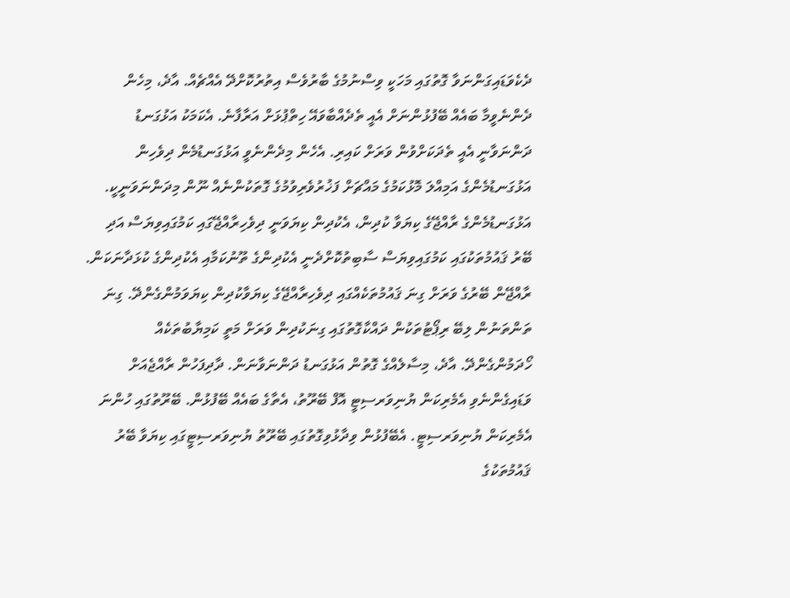ދެކެވަޑައިގަންނަވާ ގޮތުގައި މަހަކީ ވިސްނުމުގެ ބާރުވެސް އިތުރުކޮށްދޭ އެއްޗެއް. އާދެ، މިހެން ދެންނެވީމާ ބައެއް ބޭފުޅުންނަށް އެއީ ތެދެއްބާވައޭ ހިތްޕުޅަށް އަރާފާނެ. އެކަމަކު އަޅުގަނޑު ދަންނަވާނީ އެއީ ތެދަކަށްވުން ވަރަށް ކައިރި. އެހެން މިދެންނެވީ އަޅުގަނޑުމެން ދިވެހިން އަޅުގަނޑުމެންގެ އަމިއްލަ މޮޅުކަމުގެ މައްޗަށް ފަޚުރުވެރިވުމުގެ ގޮތަކުންނެއް ނޫން މިދަންނަވަނީކީ. އަޅުގަނޑުމެންގެ ރާއްޖޭގެ ކިޔަވާ ކުދިން، އެކުދިން ކިޔަވަނީ ދިވެހިރާއްޖޭގައި ކަމުގައިވިޔަސް އަދި ބޭރު ޤައުމުތަކުގައި ކަމުގައިވިޔަސް ސާބިތުކޮށްދެނީ އެކުދިންގެ ތޫނުކަމާއި އެކުދިންގެ ކުޅަދާނަކަން.
ރާއްޖޭން ބޭރުގެ ވަރަށް ގިނަ ޤައުމުތަކެއްގައި ދިވެހިރާއްޖޭގެ ކިޔަވާކުދިން ކިޔަވަމުންގެންދޭ. ގިނަ ތަންތަނުން ލިބޭ ރިޕޯޓުތަކުން ދައްކާގޮތުގައި ގިނަކުދިން ވަރަށް މަތީ ކަމިޔާބުތަކެއް ހޯދަމުންގެންދޭ. އާދެ، މިސާލެއްގެ ގޮތުން އަޅުގަނޑު ދަންނަވާނަން. ދާދިފަހުން ރާއްޖެއަށް ވަޑައިގެންނެވި އެމެރިކަން ޔުނިވަރސިޓީ އޮފް ބޭރޫތު، އެތާގެ ބައެއް ބޭފުޅުން. ބޭރޫތުގައި ހުންނަ އެމެރިކަން ޔުނިވަރސިޓީ. އެބޭފުޅުން ވިދާޅުވިގޮތުގައި ބޭރޫތު ޔުނިވަރސިޓީގައި ކިޔަވާ ބޭރު ޤައުމުތަކުގެ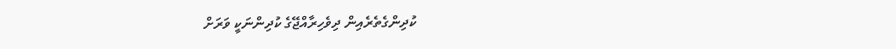ކުދިންގެތެރެއިން ދިވެހިރާއްޖޭގެ ކުދިންނަކީ ވަރަށް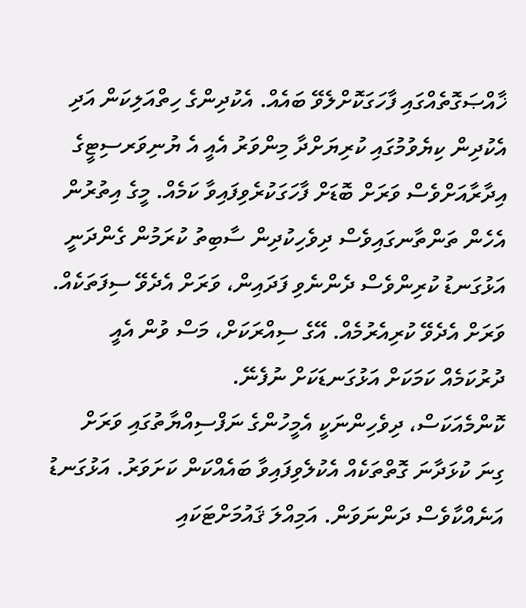ޚާއްޞަގޮތެއްގައި ފާހަގަކޮށްލެވޭ ބައެއް. އެކުދިންގެ ހިތްއަލިކަން އަދި އެކުދިން ކިޔެވުމުގައި ކުރިޔަށްދާ މިންވަރު އެއީ އެ ޔުނިވަރސިޓީގެ އިދާރާއަށްވެސް ވަރަށް ބޮޑަށް ފާހަގަކުރެވިފައިވާ ކަމެއް. މީގެ އިތުރުން އެހެން ތަންތާނގައިވެސް ދިވެހިކުދިން ސާބިތު ކުރަމުން ގެންދަނީ އަޅުގަނޑު ކުރިންވެސް ދެންނެވި ފަދައިން، ވަރަށް އެދެވޭ ސިފަތަކެއް. ވަރަށް އެދެވޭ ކުރިއެރުމެއް. އޭގެ ސިއްރަކަށް، މަސް ވުން އެއީ ދުރުކަމެއް ކަމަކަށް އަޅުގަނޑަކަށް ނުފެނޭ.
ކޮންމެއަކަސް، ދިވެހިންނަކީ އެމީހުންގެ ނަފްސިއްޔާތުގައި ވަރަށް ގިނަ ކުޅަދާނަ ގޮތްތަކެއް އެކުލެވިފައިވާ ބައެއްކަން ކަށަވަރު. އަޅުގަނޑު އަނެއްކާވެސް ދަންނަވަން. އަމިއްލަ ޤައުމަށްޓަކައި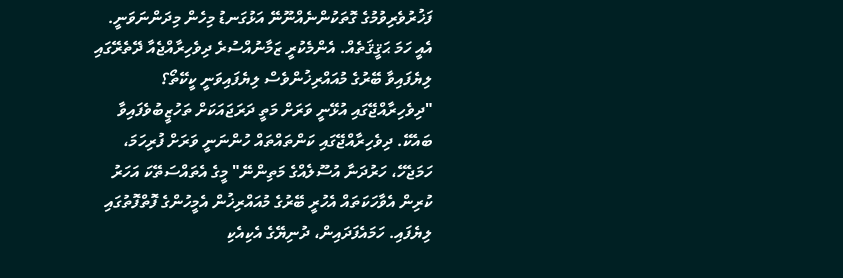ފަޚުރުވެރިވުމުގެ ގޮތަކުންނެއްނޫނޭ އަޅުގަނޑު މިހެން މިދަންނަވަނީ. އެއީ ހަމަ ޙަޤީޤަތެއް. އެންމެކުރީ ޒަމާނުއްސުރެ ދިވެހިރާއްޖެއާ ދޭތެރޭގައި ލިޔެފައިވާ ބޭރުގެ މުއައްރިޚުންވެސް ލިޔެފައިވަނީ ކީކޭތޯ؟ "ދިވެހިރާއްޖޭގައި އުޅޭނީ ވަރަށް މަތީ ދަރަޖައަކަށް ތަހުޒީބުވެފައިވާ ބައެކޭ. ދިވެހިރާއްޖޭގައި ކަންތައްތައް ހުންނަނީ ވަރަށް ފުރިހަމަ، ހަމަޖެހޭ، ހަރުދަނާ އުސޫލެއްގެ މަތިންނޭ" މީގެ އެތައްސަތޭކަ އަހަރު ކުރިން އެވާހަކަތައް އެހުރީ ބޭރުގެ މުއައްރިޚުން އެމީހުންގެ ފޮތްފޮތުގައި ލިޔެފައި. ހަމައެފަދައިން، ދުނިޔޭގެ އެކިއެކި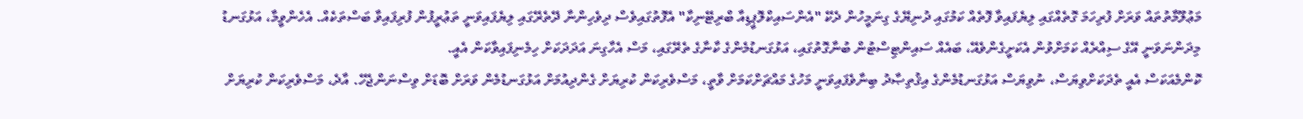މަޢުލޫމާތުތައް ވަރަށް ފުރިހަމަ ގޮތެއްގައި ލިޔެފައިވާ ފޮތެއް ކަމުގައި ދުނިޔޭގެ ގިނަމީހުން ދެކޭ "އެންސައިކްލޮޕީޑިއާ ބްރިޓޭނިކާ" އެފޮތުގައިވެސް ދިވެހިންނާ ދޭތެރޭގައި ލިޔެފައިވަނީ ތަޢުރީފުން ފުރިފައިވާ ބަސްތަކެއް. އެހެންވީމާ، އަޅުގަނޑު މިދަންނަވަނީ އޭގެ ސިއްރެއް ކަމަށްވުން އެކަށީގެންވެއޭ، ބައެއް ސައިންޓިސްޓުން ބުނާގޮތުގައި، އަޅުގަނޑުމެންގެ ކާނާގެ ތެރޭގައި، މަސް އެހާގިނަ އަދަދަކަށް ހިމެނިފައިވާކަން އެއީ.
ކޮންމެއަކަސް އެއީ ތެދަކަށްވިޔަސް، ނުވިޔަސް އަޅުގަނޑުމެންގެ އިޤުތިޞާދު ބިނާވެފައިވަނީ މަހުގެ މައްޗަށްކަމަށް ވާތީ، މަސްވެރިކަން ކުރިޔަށް ގެންދިއުމަށް އަޅުގަނޑުމެން ވަރަށް ބޮޑަށް ވިސްނަންޖެހޭ. އާދެ، މަސްވެރިކަން ކުރިޔަށް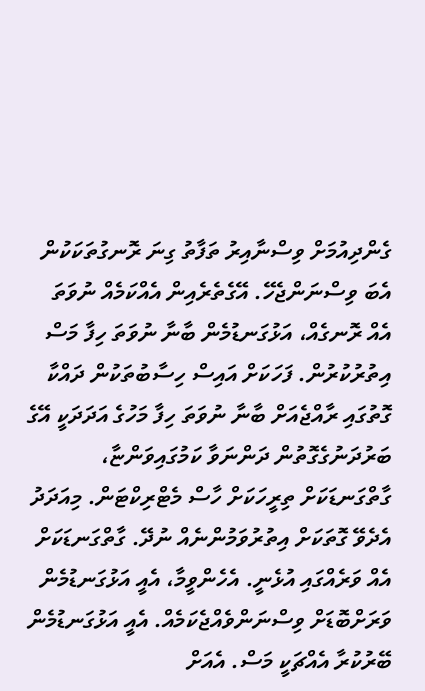ގެންދިއުމަށް ވިސްނާއިރު ތަފާތު ގިނަ ރޮނގުތަކަކުން އެބަ ވިސްނަންޖެހޭ. އޭގެތެރެއިން އެއްކަމެއް ނުވަތަ އެއް ރޮނގެއް، އަޅުގަނޑުމެން ބާނާ ނުވަތަ ހިފާ މަސް އިތުރުކުރުން. ފަހަކަށް އައިސް ހިސާބުތަކުން ދައްކާ ގޮތުގައި ރާއްޖެއަށް ބާނާ ނުވަތަ ހިފާ މަހުގެ އަދަދަކީ އޭގެ ބަރުދަނުގެގޮތުން ދަންނަވާ ކަމުގައިވަންޏާ، ގާތްގަނޑަކަށް ތިރީހަކަށް ހާސް މެޓްރިކްޓަން. މިއަދަދު އެދެވޭ ގޮތަކަށް އިތުރުވަމުންނެއް ނުދޭ. ގާތްގަނޑަކަށް އެއް ވަރެއްގައި އުޅެނީ. އެހެންވީމާ، އެއީ އަޅުގަނޑުމެން ވަރަށްބޮޑަށް ވިސްނަންވެއްޖެކަމެއް. އެއީ އަޅުގަނޑުމެން ބޭރުކުރާ އެއްޗަކީ މަސް. އެއަށް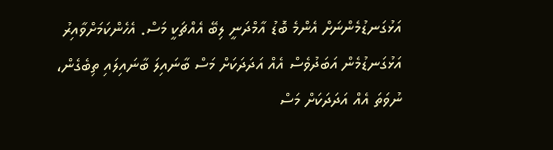އަޅުގަނޑުމެންނަށް އެންމެ ބޮޑު އާމްދަނީ ލިބޭ އެއްޗަކީ މަސް. އެހެންކަމަށްވާއިރު އަޅުގަނޑުމެން އަބަދުވެސް އެއް އަދަދަކަށް މަސް ބާނައިލަ ބާނައިލައި ތިބެގެން، ނުވަތަ އެއް އަދަދަކަށް މަސް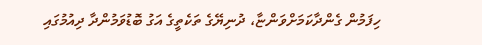ހިފަމުން ގެންދާކަމަށްވަންޏާ، ދުނިޔޭގެ ތަކެތީގެ އަގު ބޮޑުވަމުންދާ ދިއުމުގައި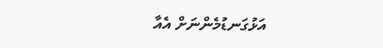އަޅުގަނޑުމެންނަށް އެއާ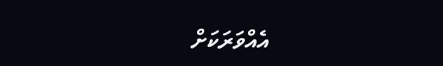އެއްވަރަކަށް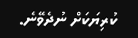ކުރިޔަކަށް ނުދެވޭނެ.